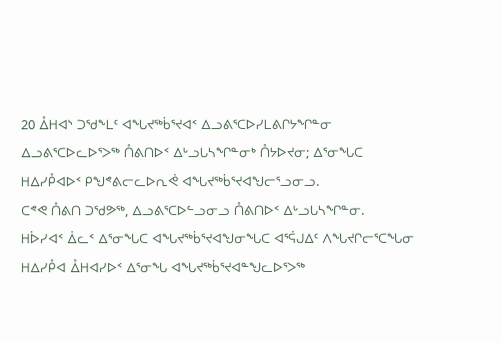20 ᐂᕼᐊᔅ ᑐᖁᖕᒪᑦ ᐊᖓᔪᖅᑳᕐᔪᐊᑉ ᐃᓗᕕᕐᑕᐅᓯᒪᕕᒋᔭᖏᓐᓂ ᐃᓗᕕᕐᑕᐅᓚᐅᕐᐳᖅ ᑍᕕᑎᐅᑉ ᐃᒡᓗᒐᓴᖏᓐᓂᒃ ᑍᔭᐅᔪᓂ; ᐃᕐᓂᖓᑕ ᕼᐃᓯᑬᐊᐅᑉ ᑭᖑᕝᕕᓕᓚᐅᕆᕚ ᐊᖓᔪᖅᑳᕐᔪᐊᖑᓕᕐᓗᓂᓗ.
ᑕᕝᕙ ᑍᕕᑎ ᑐᖁᕗᖅ, ᐃᓗᕕᕐᑕᐅᓪᓗᓂᓗ ᑍᕕᑎᐅᑉ ᐃᒡᓗᒐᓴᖏᓐᓂ.
ᕼᐆᓯᐊᑉ ᐄᓚᑉ ᐃᕐᓂᖓᑕ ᐊᖓᔪᖅᑳᕐᔪᐊᖑᓂᖓᑕ ᐊᕐᕌᒍᐃᑦ ᐱᖓᔪᒋᓕᕐᑕᖓᓂ ᕼᐃᓯᑬᐊ ᐂᕼᐊᓯᐅᑉ ᐃᕐᓂᖓ ᐊᖓᔪᖅᑳᕐᔪᐊᓐᖑᓚᐅᕐᐳᖅ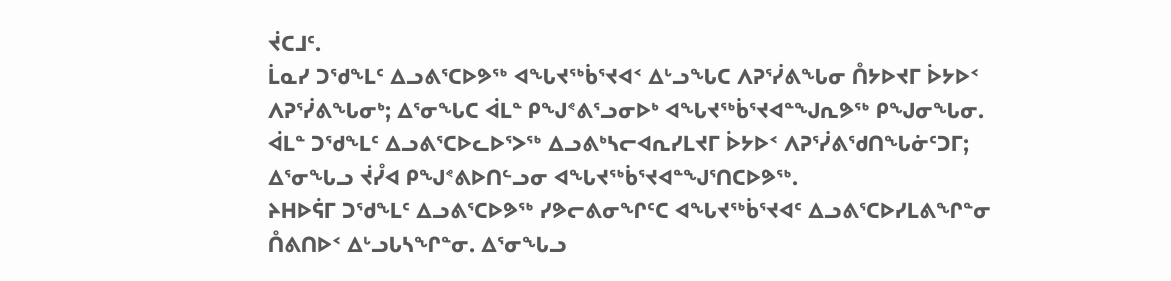ᔫᑕᒧᑦ.
ᒫᓇᓯ ᑐᖁᖕᒪᑦ ᐃᓗᕕᕐᑕᐅᕗᖅ ᐊᖓᔪᖅᑳᕐᔪᐊᑉ ᐃᒡᓗᖓᑕ ᐱᕈᕐᓰᕕᖓᓂ ᑍᔭᐅᔪᒥ ᐆᔭᐅᑉ ᐱᕈᕐᓰᕕᖓᓂᒃ; ᐃᕐᓂᖓᑕ ᐋᒪᓐ ᑭᖑᕝᕕᕐᓗᓂᐅᒃ ᐊᖓᔪᖅᑳᕐᔪᐊᓐᖑᕆᕗᖅ ᑭᖑᓂᖓᓂ.
ᐋᒪᓐ ᑐᖁᖕᒪᑦ ᐃᓗᕕᕐᑕᐅᓚᐅᕐᐳᖅ ᐃᓗᕕᒃᓴᓕᐊᕆᓯᒪᔪᒥ ᐆᔭᐅᑉ ᐱᕈᕐᓰᕕᖁᑎᖓᓃᑦᑐᒥ; ᐃᕐᓂᖓᓗ ᔫᓮᐊ ᑭᖑᕝᕕᐅᑎᓪᓗᓂ ᐊᖓᔪᖅᑳᕐᔪᐊᓐᖑᕐᑎᑕᐅᕗᖅ.
ᔨᕼᐅᕌᒥ ᑐᖁᖕᒪᑦ ᐃᓗᕕᕐᑕᐅᕗᖅ ᓯᕗᓕᕕᓂᖏᑦᑕ ᐊᖓᔪᖅᑳᕐᔪᐊᑦ ᐃᓗᕕᕐᑕᐅᓯᒪᕕᖏᓐᓂ ᑍᕕᑎᐅᑉ ᐃᒡᓗᒐᓴᖏᓐᓂ. ᐃᕐᓂᖓᓗ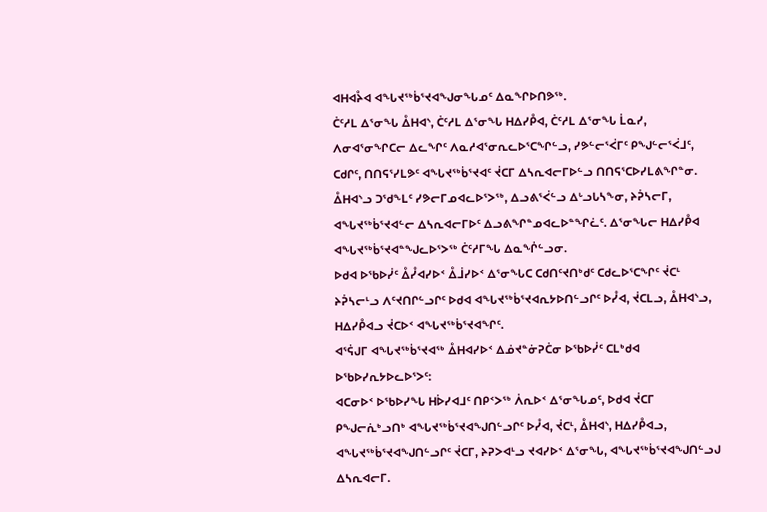ᐊᕼᐊᔧᐊ ᐊᖓᔪᖅᑳᕐᔪᐊᖑᓂᖓᓄᑦ ᐃᓇᖏᐅᑎᕗᖅ.
ᑖᑦᓱᒪ ᐃᕐᓂᖓ ᐂᕼᐊᔅ, ᑖᑦᓱᒪ ᐃᕐᓂᖓ ᕼᐃᓯᑬᐊ, ᑖᑦᓱᒪ ᐃᕐᓂᖓ ᒫᓇᓯ,
ᐱᓂᐊᕐᓂᖏᑕᓕ ᐃᓚᖏᑦ ᐱᓇᓱᐊᕐᓂᕆᓚᐅᕐᑕᖏᓪᓗ, ᓯᕗᓪᓕᕐᐹᒥᑦ ᑭᖑᓪᓕᕐᐹᒧᑦ, ᑕᑯᒋᑦ, ᑎᑎᕋᕐᓯᒪᕗᑦ ᐊᖓᔪᖅᑳᕐᔪᐊᑦ ᔫᑕᒥ ᐃᓴᕆᐊᓕᒥᐅᓪᓗ ᑎᑎᕋᕐᑕᐅᓯᒪᕕᖏᓐᓂ.
ᐂᕼᐊᔅᓗ ᑐᖁᖕᒪᑦ ᓯᕗᓕᒥᓄᐊᓚᐅᕐᐳᖅ, ᐃᓗᕕᕐᐹᓪᓗ ᐃᒡᓗᒐᓴᖕᓂ, ᔨᕉᓴᓕᒥ, ᐊᖓᔪᖅᑳᕐᔪᐊᓪᓕ ᐃᓴᕆᐊᓕᒥᐅᑦ ᐃᓗᕕᖏᓐᓄᐊᓚᐅᓐᖏᓛᑦ. ᐃᕐᓂᖓᓕ ᕼᐃᓯᑬᐊ ᐊᖓᔪᖅᑳᕐᔪᐊᓐᖑᓚᐅᕐᐳᖅ ᑖᑦᓱᒥᖓ ᐃᓇᖐᓪᓗᓂ.
ᐅᑯᐊ ᐅᖃᐅᓰᑦ ᐂᓮᐊᓯᐅᑉ ᐂᒨᓯᐅᑉ ᐃᕐᓂᖓᑕ ᑕᑯᑎᑦᔪᑎᒃᑯᑦ ᑕᑯᓚᐅᕐᑕᖏᑦ ᔫᑕᒻ ᔨᕉᓴᓕᒻᓗ ᐱᑦᔪᑎᒋᓪᓗᒋᑦ ᐅᑯᐊ ᐊᖓᔪᖅᑳᕐᔪᐊᕆᔭᐅᑎᓪᓗᒋᑦ ᐅᓮᐊ, ᔫᑕᒪᓗ, ᐂᕼᐊᔅᓗ, ᕼᐃᓯᑬᐊᓗ ᔫᑕᐅᑉ ᐊᖓᔪᖅᑳᕐᔪᐊᖏᑦ.
ᐊᕐᕌᒍᒥ ᐊᖓᔪᖅᑳᕐᔪᐊᖅ ᐂᕼᐊᓯᐅᑉ ᐃᓅᔪᓐᓃᕈᑖᓂ ᐅᖃᐅᓰᑦ ᑕᒪᒃᑯᐊ ᐅᖃᐅᓯᕆᔭᐅᓚᐅᕐᐳᑦ:
ᐊᑕᓂᐅᑉ ᐅᖃᐅᓯᖓ ᕼᐆᓯᐊᒧᑦ ᑎᑭᑉᐳᖅ ᐲᕆᐅᑉ ᐃᕐᓂᖓᓄᑦ, ᐅᑯᐊ ᔫᑕᒥ ᑭᖑᓕᕇᒃᓗᑎᒃ ᐊᖓᔪᖅᑳᕐᔪᐊᖑᑎᓪᓗᒋᑦ ᐅᓮᐊ, ᔫᑕᒻ, ᐂᕼᐊᔅ, ᕼᐃᓯᑬᐊᓗ, ᐊᖓᔪᖅᑳᕐᔪᐊᖑᑎᓪᓗᒋᑦ ᔫᑕᒥ, ᔨᕈᐳᐊᒻᓗ ᔪᐊᓯᐅᑉ ᐃᕐᓂᖓ, ᐊᖓᔪᖅᑳᕐᔪᐊᖑᑎᓪᓗᒍ ᐃᓴᕆᐊᓕᒥ.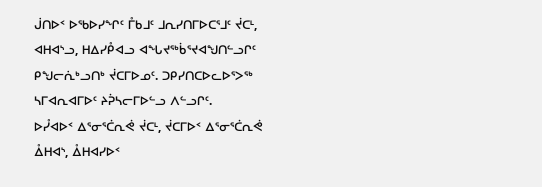ᒎᑎᐅᑉ ᐅᖃᐅᓯᖏᑦ ᒤᑲᒧᑦ ᒧᕆᓯᑎᒥᐅᑕᕐᒧᑦ ᔫᑕᒻ, ᐊᕼᐊᔅᓗ, ᕼᐃᓯᑬᐊᓗ ᐊᖓᔪᖅᑳᕐᔪᐊᖑᑎᓪᓗᒋᑦ ᑭᖑᓕᕇᒃᓗᑎᒃ ᔫᑕᒥᐅᓄᑦ. ᑐᑭᓯᑎᑕᐅᓚᐅᕐᐳᖅ ᓴᒥᐊᕆᐊᒥᐅᑦ ᔨᕉᓴᓕᒥᐅᓪᓗ ᐱᓪᓗᒋᑦ.
ᐅᓮᐊᐅᑉ ᐃᕐᓂᕐᑖᕆᕚ ᔫᑕᒻ, ᔫᑕᒥᐅᑉ ᐃᕐᓂᕐᑖᕆᕚ ᐂᕼᐊᔅ, ᐂᕼᐊᓯᐅᑉ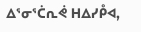ᐃᕐᓂᕐᑖᕆᕚ ᕼᐃᓯᑬᐊ,